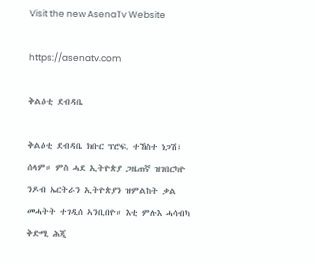Visit the new AsenaTv Website

https://asenatv.com

ቅልዕቲ ደብዳቤ

ቅልዕቲ ደብዳቤ ክቡር ፕሮፍ. ተኸስተ ነጋሽ፣ ሰላም። ምስ ሓደ ኢትዮጵያ ጋዜጠኛ ዝገበርካዮ ንዶብ ኤርትራን ኢትዮጵያን ዝምልከት ቃል መሓትት ተገዲሰ ኣንቢበዮ። እቲ ምሉእ ሓሳብካ ቅድሚ ሕጂ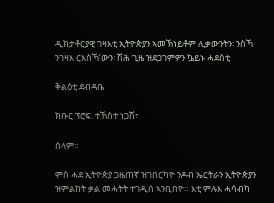ዲክታቶርያዊ ገዛእቲ ኢትዮጵያን ኣመኽነይቶም ሊቃውንትን፡ ንስኻ ንገዛእ ርእስኻ’ውን፡ ሽሕ ጊዜ ዝደጋገምዎን ኴይኑ ሓደስቲ

ቅልዕቲ ደብዳቤ

ክቡር ፕሮፍ. ተኸስተ ነጋሽ፣

ሰላም።

ምስ ሓደ ኢትዮጵያ ጋዜጠኛ ዝገበርካዮ ንዶብ ኤርትራን ኢትዮጵያን ዝምልከት ቃል መሓትት ተገዲሰ ኣንቢበዮ። እቲ ምሉእ ሓሳብካ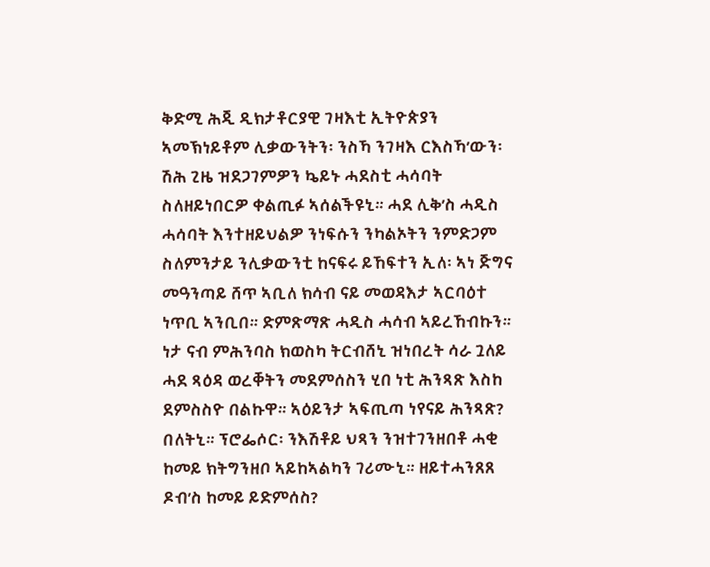ቅድሚ ሕጂ ዲክታቶርያዊ ገዛእቲ ኢትዮጵያን ኣመኽነይቶም ሊቃውንትን፡ ንስኻ ንገዛእ ርእስኻ’ውን፡ ሽሕ ጊዜ ዝደጋገምዎን ኴይኑ ሓደስቲ ሓሳባት ስለዘይነበርዎ ቀልጢፉ ኣሰልችዩኒ። ሓደ ሊቅ’ስ ሓዲስ ሓሳባት እንተዘይህልዎ ንነፍሱን ንካልኦትን ንምድጋም ስለምንታይ ንሊቃውንቲ ከናፍሩ ይኸፍተን ኢለ፡ ኣነ ጅግና መዓንጣይ ሸጥ ኣቢለ ክሳብ ናይ መወዳእታ ኣርባዕተ ነጥቢ ኣንቢበ። ድምጽማጽ ሓዲስ ሓሳብ ኣይረኸብኩን። ነታ ናብ ምሕንባስ ክወስካ ትርብሸኒ ዝነበረት ሳራ ጓለይ ሓደ ጻዕዳ ወረቐትን መደምሰስን ሂበ ነቲ ሕንጻጽ እስከ ደምስስዮ በልኩዋ። ኣዕይንታ ኣፍጢጣ ነየናይ ሕንጻጽ? በለትኒ። ፕሮፌሶር፡ ንእሽቶይ ህጻን ንዝተገንዘበቶ ሓቂ ከመይ ክትግንዘቦ ኣይከኣልካን ገሪሙኒ። ዘይተሓንጸጸ ዶብ’ስ ከመይ ይድምሰስ?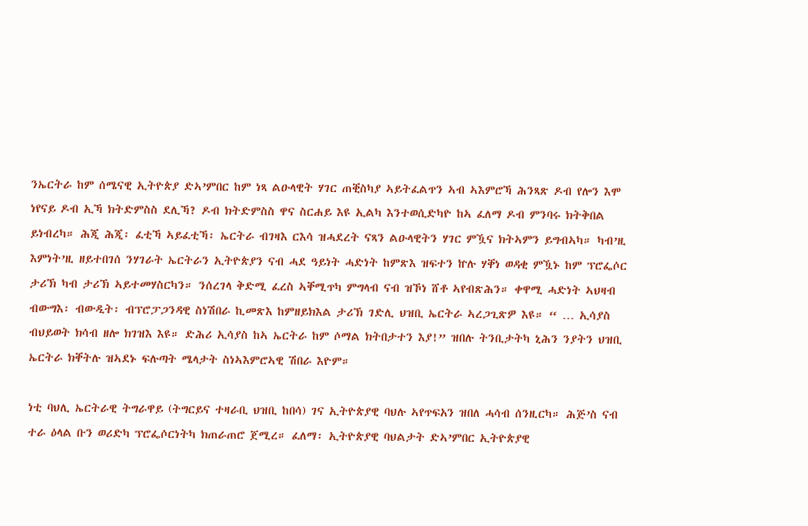ንኤርትራ ከም ሰሜናዊ ኢትዮጵያ ድኣ’ምበር ከም ነጻ ልዑላዊት ሃገር ጠቒስካያ ኣይትፈልጥን ኣብ ኣእምሮኻ ሕንጻጽ ዶብ የሎን እሞ ነየናይ ዶብ ኢኻ ክትድምስስ ደሊኻ? ዶብ ክትድምስስ ዋና ስርሐይ እዩ ኢልካ እንተወሲድካዮ ከኣ ፈለማ ዶብ ምንባሩ ክትቅበል ይነብረካ። ሕጂ ሕጂ፡ ፈቲኻ ኣይፈቲኻ፡ ኤርትራ ብገዛእ ርእሳ ዝሓደረት ናጻን ልዑላዊትን ሃገር ምዃና ክትኣምን ይግብኣካ። ካብ’ዚ እምነት’ዚ ዘይተበገሰ ንሃገራት ኤርትራን ኢትዮጵያን ናብ ሓደ ዓይነት ሓድነት ከምጽእ ዝፍተን ኵሉ ሃቐነ ወዳቂ ምዃኑ ከም ፕሮፌሶር ታሪኽ ካብ ታሪኽ ኣይተመሃስርካን። ንሰረገላ ቅድሚ ፈረስ ኣቐሚጥካ ምግላብ ናብ ዝኾነ ሸቶ ኣየብጽሕን። ቀዋሚ ሓድነት ኣህዛብ ብውግእ፡ ብውዲት፡ ብፕሮፓጋንዳዊ ስነሽበራ ኪመጽእ ከምዘይክእል ታሪኽ ገድሊ ህዝቢ ኤርትራ ኣረጋጊጽዎ እዩ። “ … ኢሳያስ ብህይወት ክሳብ ዘሎ ክገዝእ እዩ። ድሕሪ ኢሳያስ ከኣ ኤርትራ ከም ሶማል ክትበታተን እያ!” ዝበሉ ትንቢታትካ ኒሕን ንያትን ህዝቢ ኤርትራ ክቐትሉ ዝኣደኑ ፍሉጣት ሜላታት ስነኣእምሮኣዊ ሽበራ እዮም።

ነቲ ባህሊ ኤርትራዊ ትግራዋይ (ትግርይና ተዛራቢ ህዝቢ ከበሳ) ገና ኢትዮጵያዊ ባህሉ ኣየጥፍአን ዝበለ ሓሳብ ሰንዚርካ። ሕጅ’ስ ናብ ተራ ዕላል ቡን ወሪድካ ፕሮፌሶርነትካ ክጠራጠሮ ጀሚረ። ፈለማ፡ ኢትዮጵያዊ ባህልታት ድኣ’ምበር ኢትዮጵያዊ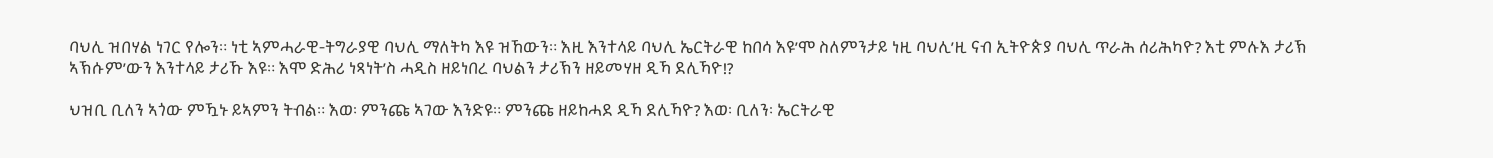ባህሊ ዝበሃል ነገር የሎን። ነቲ ኣምሓራዊ-ትግራያዊ ባህሊ ማለትካ እዩ ዝኸውን። እዚ እንተላይ ባህሊ ኤርትራዊ ከበሳ እዩ’ሞ ስለምንታይ ነዚ ባህሊ’ዚ ናብ ኢትዮጵያ ባህሊ ጥራሕ ሰሪሕካዮ? እቲ ምሉእ ታሪኽ ኣኽሱም’ውን እንተላይ ታሪኹ እዩ። እሞ ድሕሪ ነጻነት’ስ ሓዲስ ዘይነበረ ባህልን ታሪኽን ዘይመሃዘ ዲኻ ደሊኻዮ!?

ህዝቢ ቢለን ኣጎው ምዃኑ ይኣምን ትብል። እወ፡ ምንጩ ኣገው እንድዩ። ምንጩ ዘይከሓደ ዲኻ ደሊኻዮ? እወ፡ ቢለን፡ ኤርትራዊ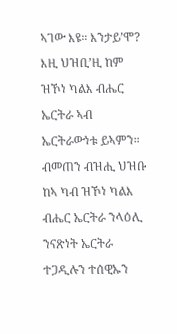ኣገው እዩ። እንታይ’ሞ? እዚ ህዝቢ’ዚ ከም ዝኾነ ካልእ ብሔር ኤርትራ ኣብ ኤርትራውነቱ ይኣምን። ብመጠን ብዝሒ ህዝቡ ከኣ ካብ ዝኾነ ካልእ ብሔር ኤርትራ ንላዕሊ ንናጽነት ኤርትራ ተጋዲሉን ተሰዊኡን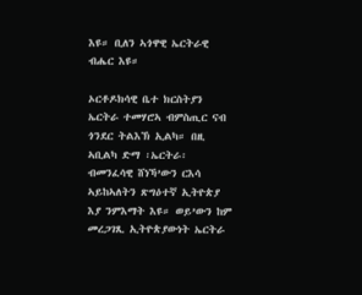እዩ። ቢለን ኣጎዋዊ ኤርትራዊ ብሔር እዩ።

ኦርቶዶክሳዊ ቤተ ክርስትያን ኤርትራ ተመሃሮኣ ብምስጢር ናብ ጎንደር ትልእኽ ኢልካ። በዚ ኣቢልካ ድማ ፡ኤርትራ፡ ብመንፈሳዊ ሸነኻ’ውን ርእሳ ኣይከኣለትን ጽግዕተኛ ኢትዮጵያ እያ ንምእማት እዩ። ወይ’ውን ከም  መረጋገጺ ኢትዮጵያውነት ኤርትራ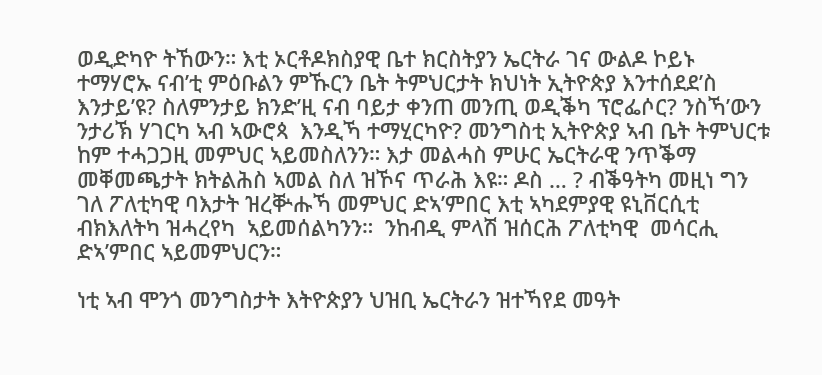ወዲድካዮ ትኸውን። እቲ ኦርቶዶክስያዊ ቤተ ክርስትያን ኤርትራ ገና ውልዶ ኮይኑ ተማሃሮኡ ናብ’ቲ ምዕቡልን ምኹርን ቤት ትምህርታት ክህነት ኢትዮጵያ እንተሰደደ’ስ እንታይ’ዩ? ስለምንታይ ክንድ’ዚ ናብ ባይታ ቀንጠ መንጢ ወዲቕካ ፕሮፌሶር? ንስኻ’ውን ንታሪኽ ሃገርካ ኣብ ኣውሮጳ  እንዲኻ ተማሂርካዮ? መንግስቲ ኢትዮጵያ ኣብ ቤት ትምህርቱ ከም ተሓጋጋዚ መምህር ኣይመስለንን። እታ መልሓስ ምሁር ኤርትራዊ ንጥቕማ መቐመጫታት ክትልሕስ ኣመል ስለ ዝኾና ጥራሕ እዩ። ዶስ … ? ብቕዓትካ መዚነ ግን ገለ ፖለቲካዊ ባእታት ዝረቝሑኻ መምህር ድኣ’ምበር እቲ ኣካደምያዊ ዩኒቨርሲቲ ብክእለትካ ዝሓረየካ  ኣይመሰልካንን።  ንከብዲ ምላሽ ዝሰርሕ ፖለቲካዊ  መሳርሒ ድኣ’ምበር ኣይመምህርን።

ነቲ ኣብ ሞንጎ መንግስታት እትዮጵያን ህዝቢ ኤርትራን ዝተኻየደ መዓት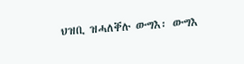ህዝቢ ዝሓለቐሉ ውግእ፡ ውግእ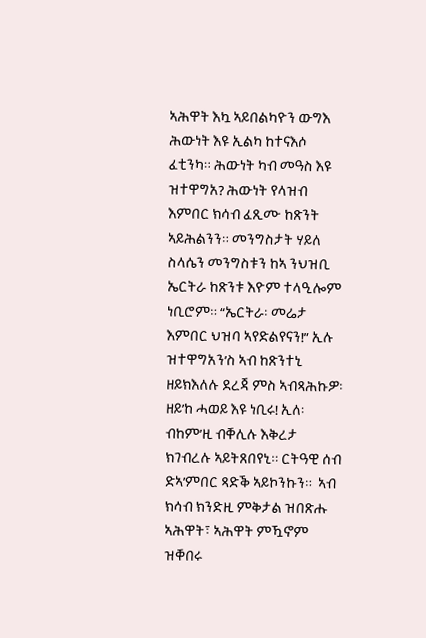ኣሕዋት እኳ ኣይበልካዮን ውግእ ሕውነት እዩ ኢልካ ከተናእሶ ፈቲንካ። ሕውነት ካብ መዓስ እዩ ዝተዋግአ? ሕውነት የላዝብ እምበር ክሳብ ፈጺሙ ከጽንት ኣይሕልንን። መንግስታት ሃይለ ስላሴን መንግስቱን ከኣ ንህዝቢ ኤርትራ ከጽንቱ እዮም ተላዒሎም ነቢሮም። “ኤርትራ፡ መሬታ እምበር ህዝባ ኣየድልየናን!” ኢሉ ዝተዋግአን’ስ ኣብ ከጽንተኒ ዘይክእለሉ ደረጃ ምስ ኣብጻሕኩዎ፡ ዘይ’ከ ሓወይ እዩ ነቢሩ! ኢለ፡ ብከም’ዚ ብቐሊሉ እቅረታ ክገብረሉ ኣይትጸበየኒ። ርትዓዊ ሰብ ድኣ’ምበር ጻድቕ ኣይኮንኩን።  ኣብ ክሳብ ክንድዚ ምቅታል ዝበጽሑ ኣሕዋት፣ ኣሕዋት ምዃኖም ዝቐበሩ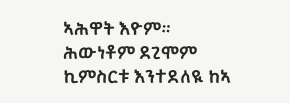ኣሕዋት እዮም። ሕውነቶም ደጊሞም ኪምስርቱ እንተደለዪ ከኣ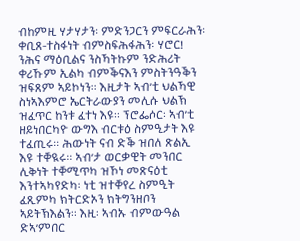ብከምዚ ሃታሃታን፡ ምድንጋርን ምፍርራሕን፡ ቀቢጸ-ተስፋነት ብምስፍሕፋሕን፡ ሃሮር! ንሕና ማዕቢልና ንስኻትኩም ንድሕሪት ቀሪኹም ኢልካ ብምቕናእን ምስትንዓቕን ዝፍጸም ኣይኮነን። እዚታት ኣብ’ቲ ህልኻዊ ስነኣእምሮ ኤርትራውያን መሊሱ ህልኽ ዝፈጥር ከንቱ ፈተነ እዩ። ፕሮፌሶር፡ ኣብ’ቲ ዘይነበርካዮ ውግእ ብርቱዕ ስምዒታት እዩ ተፈጢሩ። ሕውነት ናብ ድቕ ዝበለ ጽልኢ እዩ ተቐዪሩ። ኣብ’ታ ወርቃዊት መንበር ሊቅነት ተቐሚጥካ ዝኾነ መጽናዕቲ እንተኣካየድካ፡ ነቲ ዝተቐየረ ስምዒት ፈጺምካ ክትርድኦን ክትግንዘቦን ኣይትኽእልን። እዚ፡ ኣብኡ ብምውዓል ድኣ’ምበር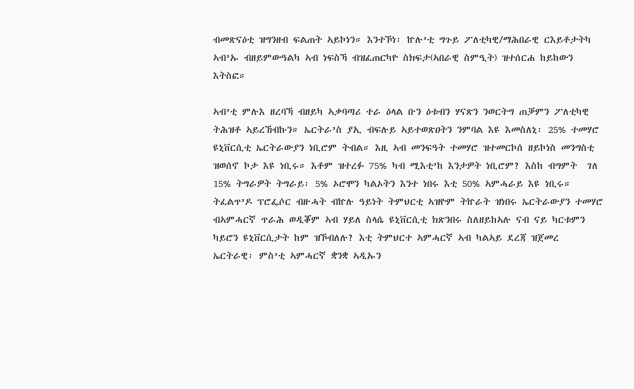ብመጽናዕቲ ዝግንዘብ ፍልጠት ኣይኮነን። እንተኾነ፡ ኵሉ’ቲ ግጉይ ፖለቲካዊ/ማሕበራዊ ርእይቶታትካ ኣብ’ኡ ብዘይምውዓልካ ኣብ ነፍስኻ ብዝፈጠርካዮ ስክፍታ(ኣበራዊ ስምዒት) ዝተሰርሐ ከይከውን እትስፎ።

ኣብ’ቲ ምሉእ ዘረባኻ ብዘይካ ኣቃባጣሪ ተራ ዕላል ቡን ዕቱብን ሃናጽን ንወርትግ ጠቓምን ፖለቲካዊ ትሕዝቶ ኣይረኸብኩን። ኤርትራ’ስ ያኢ ብፍሉይ ኣይተወጽዐትን ንምባል እዩ እመስለኒ፡ 25% ተመሃሮ ዩኒቨርሲቲ ኤርትራውያን ነቢሮም ትብል። እዚ ኣብ መንፍዓት ተመሃሮ ዝተመርኮሰ ዘይኮነስ መንግስቲ ዝወሰኖ ኮታ እዩ ነቢሩ። እቶም ዝተረፉ 75% ካብ ሚእቲ’ከ እንታዎት ነቢሮም? እስከ ብግምት  ገለ 15% ትግራዎት ትግራይ፡ 5% ኦሮሞን ካልኦትን እንተ ነበሩ እቲ 50% ኣምሓራይ እዩ ነቢሩ። ትፈልጥ’ዶ ፕሮፌሶር ብዙሓት ብኵሉ ዓይነት ትምህርቲ ኣዝዮም ትኵራት ዝነበሩ ኤርትራውያን ተመሃሮ ብኣምሓርኛ ጥራሕ ወዲቖም ኣብ ሃይለ ስላሴ ዩኒቨርሲቲ ክጽንበሩ ስለዘይከኣሉ ናብ ናይ ካርቱምን ካይሮን ዩኒቨርሲታት ከም ዝኾብለሉ? እቲ ትምህርተ ኣምሓርኛ ኣብ ካልኣይ ደረጃ ዝጀመረ ኤርትራዊ፡ ምስ’ቲ ኣምሓርኛ ቋንቋ ኣዲኡን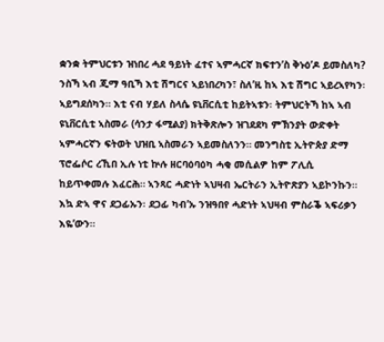ቋንቋ ትምህርቱን ዝነበረ ሓደ ዓይነት ፈተና ኣምሓርኛ ክፍተን’ስ ቅኑዕ’ዶ ይመስለካ? ንስኻ ኣብ ጂማ ዓቢኻ እቲ ሽግርና ኣይነበረካን፣ ስለ’ዚ ከኣ እቲ ሽግር ኣይረኣየካን፡ ኣይግደሰካን። እቲ ናብ ሃይለ ስላሴ ዩኒቨርሲቲ ከይትኣቱን፡ ትምህርትኻ ከኣ ኣብ ዩኒቨርሲቲ ኣስመራ (ሳንታ ፋሚልያ) ክትቅጽሎን ዝገደደካ ምኽንያት ውድቀት ኣምሓርኛን ፍትወት ህዝቢ ኣስመራን ኣይመስለንን። መንግስቲ ኢትዮጵያ ድማ ፕሮፌሶር ረኺበ ኢሉ ነቲ ኵሉ ዘርባዕባዕካ ሓቂ መሲልዎ ከም ፖሊሲ ከይጥቀመሉ እፈርሕ። ኣንጻር ሓድነት ኣህዛብ ኤርትራን ኢትዮጽያን ኣይኮንኩን። እኳ ድኣ ዋና ደጋፊኡን፡ ደጋፊ ካብ’ኡ ንዝዓበየ ሓድነት ኣህዛብ ምስራቕ ኣፍሪቃን እዬ’ውን።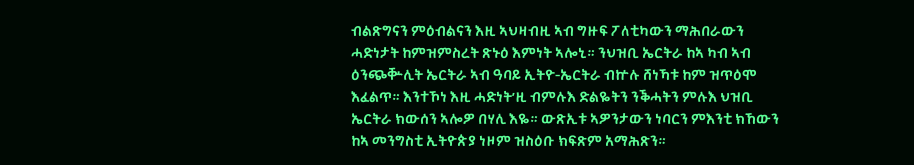ብልጽግናን ምዕብልናን እዚ ኣህዛብዚ ኣብ ግዙፍ ፖለቲካውን ማሕበራውን ሓድነታት ከምዝምስረት ጽኑዕ እምነት ኣሎኒ። ንህዝቢ ኤርትራ ከኣ ካብ ኣብ ዕንጭቝሊት ኤርትራ ኣብ ዓባይ ኢትዮ-ኤርትራ ብኵሉ ሸነኻቱ ከም ዝጥዕሞ እፈልጥ። እንተኾነ እዚ ሓድነት’ዚ ብምሉእ ድልዬትን ንቕሓትን ምሉእ ህዝቢ ኤርትራ ክውሰን ኣሎዎ በሃሊ እዬ። ውጽኢቱ ኣዎንታውን ነባርን ምእንቲ ክኸውን ከኣ መንግስቲ ኢትዮጵያ ነዞም ዝስዕቡ ክፍጽም አማሕጽን።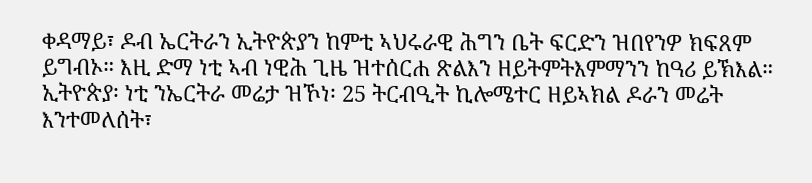ቀዳማይ፣ ዶብ ኤርትራን ኢትዮጵያን ከምቲ ኣህሩራዊ ሕግን ቤት ፍርድን ዝበየንዎ ክፍጸም ይግብኦ። እዚ ድማ ነቲ ኣብ ነዊሕ ጊዜ ዝተሰርሐ ጽልእን ዘይትምትእምማንን ከዓሪ ይኽእል። ኢትዮጵያ፡ ነቲ ንኤርትራ መሬታ ዝኾነ፡ 25 ትርብዒት ኪሎሜተር ዘይኣክል ዶራን መሬት እንተመለሰት፣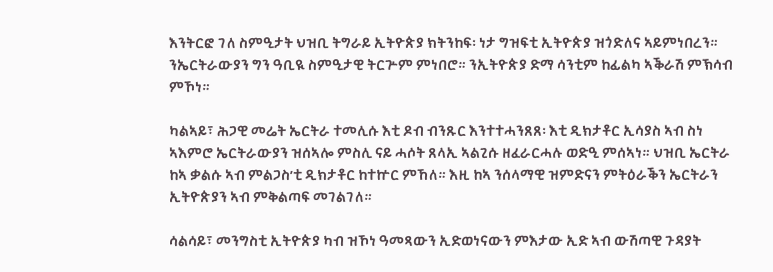እንትርፎ ገለ ስምዒታት ህዝቢ ትግራይ ኢትዮጵያ ክትንከፍ፡ ነታ ግዝፍቲ ኢትዮጵያ ዝጎድለና ኣይምነበረን። ንኤርትራውያን ግን ዓቢዪ ስምዒታዊ ትርጕም ምነበሮ። ንኢትዮጵያ ድማ ሳንቲም ከፊልካ ኣቕራሽ ምኽሳብ ምኾነ።

ካልኣይ፣ ሕጋዊ መሬት ኤርትራ ተመሊሱ እቲ ዶብ ብንጹር እንተተሓንጸጸ፡ እቲ ዲክታቶር ኢሳያስ ኣብ ስነ ኣእምሮ ኤርትራውያን ዝሰኣሎ ምስሊ ናይ ሓሶት ጸላኢ ኣልጊሱ ዘፈራርሓሉ ወድዒ ምሰኣነ። ህዝቢ ኤርትራ ከኣ ቃልሱ ኣብ ምልጋስ’ቲ ዲክታቶር ከተኵር ምኸለ። እዚ ከኣ ንሰላማዊ ዝምድናን ምትዕራቕን ኤርትራን ኢትዮጵያን ኣብ ምቅልጣፍ መገልገለ።

ሳልሳይ፣ መንግስቲ ኢትዮጵያ ካብ ዝኾነ ዓመጻውን ኢድወነናውን ምእታው ኢድ ኣብ ውሽጣዊ ጉዳያት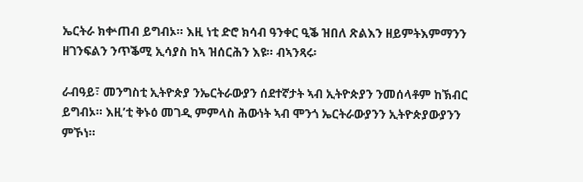ኤርትራ ክቍጠብ ይግብኦ። እዚ ነቲ ድሮ ክሳብ ዓንቀር ዒቕ ዝበለ ጽልእን ዘይምትእምማንን ዘገንፍልን ንጥቕሚ ኢሳያስ ከኣ ዝሰርሕን እዩ። ብኣንጻሩ፡

ራብዓይ፣ መንግስቲ ኢትዮጵያ ንኤርትራውያን ሰደተኛታት ኣብ ኢትዮጵያን ንመሰላቶም ከኽብር ይግብኦ። እዚ’ቲ ቅኑዕ መገዲ ምምላስ ሕውነት ኣብ ሞንጎ ኤርትራውያንን ኢትዮጵያውያንን ምኾነ።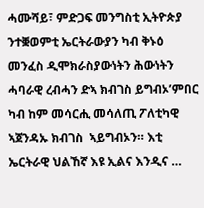ሓሙሻይ፣ ምድጋፍ መንግስቲ ኢትዮጵያ ንተቛወምቲ ኤርትራውያን ካብ ቅኑዕ መንፈስ ዲሞክራስያውነትን ሕውነትን ሓባራዊ ረብሓን ድኣ ክብገስ ይግብኦ’ምበር ካብ ከም መሳርሒ መሳለጢ ፖለቲካዊ ኣጀንዳኡ ክብገስ  ኣይግብኦን። እቲ ኤርትራዊ ህልኸኛ እዩ ኢልና እንዲና …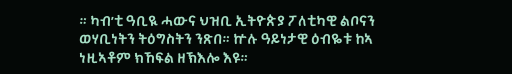። ካብ’ቲ ዓቢዪ ሓውና ህዝቢ ኢትዮጵያ ፖለቲካዊ ልቦናን ወሃቢነትን ትዕግስትን ንጽበ። ኵሉ ዓይነታዊ ዕብዬቱ ከኣ ነዚኣቶም ክኸፍል ዘኽእሎ እዩ።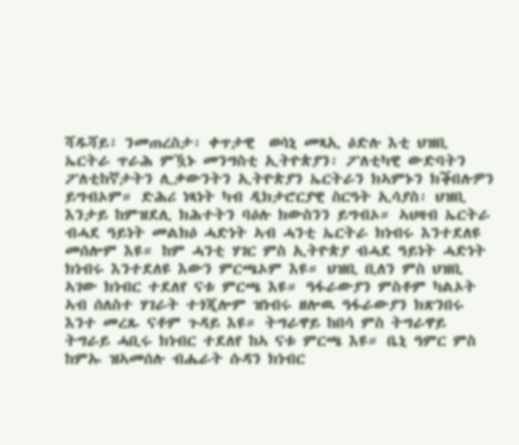ሻዱሻይ፣ ንመጠረስታ፡ ቀጥታዊ  ወሳኒ መጻኢ ዕድሉ እቲ ህዝቢ ኤርትራ ጥራሕ ምዃኑ መንግስቲ ኢትዮጵያን፡ ፖለቲካዊ ውድባትን ፖለቲከኛታትን ሊቃውንትን ኢትዮጵያን ኤርትራን ክኣምኑን ክቕበሉዎን ይግብኦም። ድሕሪ ነጻነት ካብ ዲክታሮርያዊ ስርዓት ኢሳያስ፡ ህዝቢ እንታይ ከምዝደሊ ክሕተትን ባዕሉ ክውስንን ይግብኦ። ኣህዛብ ኤርትራ ብሓደ ዓይነት መልክዕ ሓድነት ኣብ ሓንቲ ኤርትራ ክነብሩ እንተደለዩ መሰሎም እዩ። ከም ሓንቲ ሃገር ምስ ኢትዮጵያ ብሓደ ዓይነት ሓድነት ክነብሩ እንተደለዩ እውን ምርጫኦም እዩ። ህዝቢ ቢለን ምስ ህዝቢ ኣገው ክነብር ተደለየ ናቱ ምርጫ እዩ። ዓፋራውያን ምስቶም ካልኦት ኣብ ሰለስተ ሃገራት ተጎጂሎም ዝነብሩ ዘሎዉ ዓፋራውያን ክጽንበሩ እንተ መረጹ ናቶም ጉዳይ እዩ። ትግራዋይ ከበሳ ምስ ትግራዋይ ትግራይ ሓቢሩ ክነብር ተደለየ ከኣ ናቱ ምርጫ እዩ። ቤኒ ዓምር ምስ ከምኡ ዝኣመሰሉ ብሔራት ሱዳን ክነብር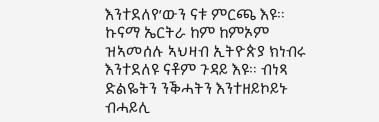እንተደለየ’ውን ናቱ ምርጫ እዩ። ኩናማ ኤርትራ ከም ከምኦም ዝኣመሰሉ ኣህዛብ ኢትዮጵያ ክነብሩ እንተደለዩ ናቶም ጉዳይ እዩ። ብነጻ ድልዬትን ንቕሓትን እንተዘይኮይኑ ብሓይሊ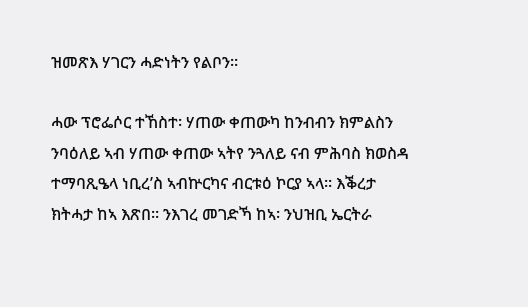ዝመጽእ ሃገርን ሓድነትን የልቦን።

ሓው ፕሮፌሶር ተኸስተ፡ ሃጠው ቀጠውካ ከንብብን ክምልስን ንባዕለይ ኣብ ሃጠው ቀጠው ኣትየ ንጓለይ ናብ ምሕባስ ክወስዳ ተማባጺዔላ ነቢረ’ስ ኣብኵርካና ብርቱዕ ኮርያ ኣላ። እቕረታ ክትሓታ ከኣ እጽበ። ንእገረ መገድኻ ከኣ፡ ንህዝቢ ኤርትራ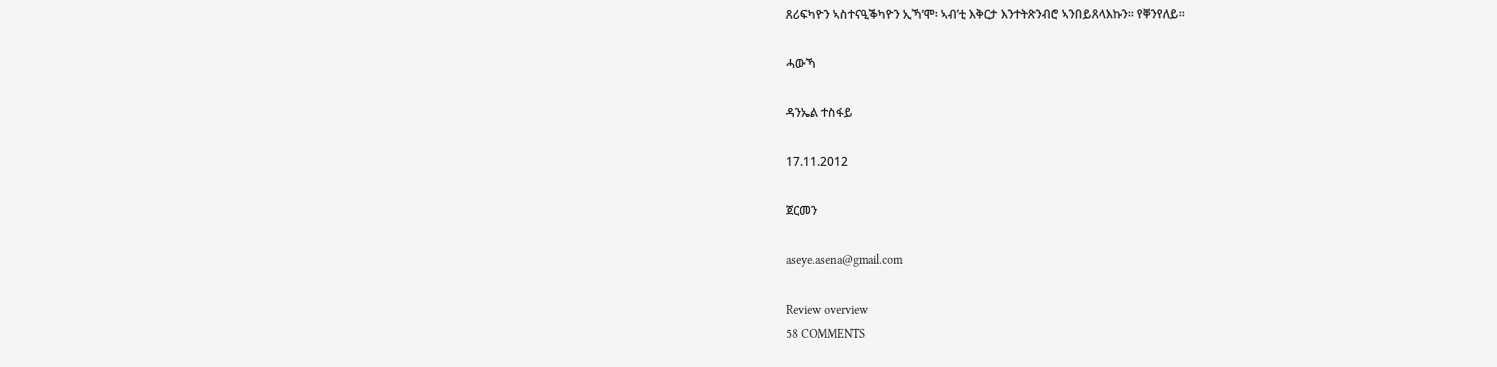ጸሪፍካዮን ኣስተናዒቕካዮን ኢኻ’ሞ፡ ኣብ’ቲ እቅርታ እንተትጽንብሮ ኣንበይጸላእኩን። የቐንየለይ።

ሓውኻ

ዳንኤል ተስፋይ

17.11.2012

ጀርመን

aseye.asena@gmail.com

Review overview
58 COMMENTS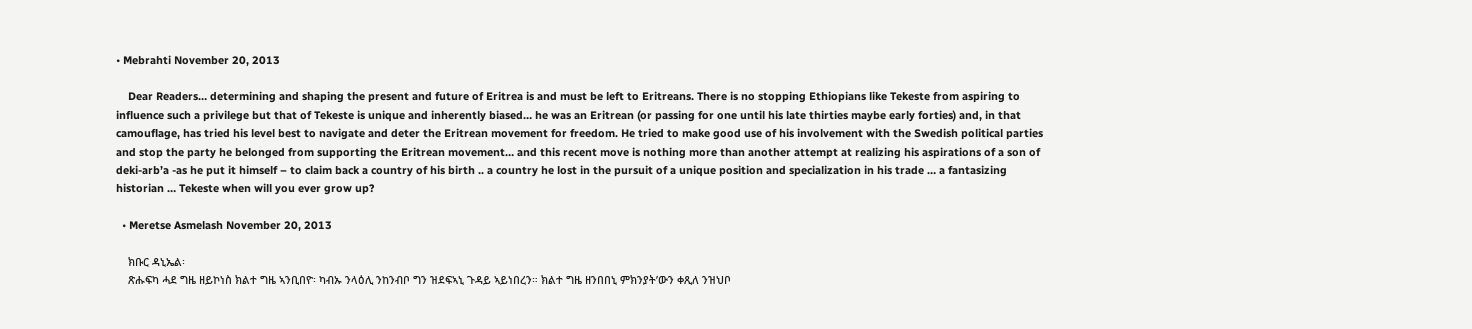• Mebrahti November 20, 2013

    Dear Readers… determining and shaping the present and future of Eritrea is and must be left to Eritreans. There is no stopping Ethiopians like Tekeste from aspiring to influence such a privilege but that of Tekeste is unique and inherently biased… he was an Eritrean (or passing for one until his late thirties maybe early forties) and, in that camouflage, has tried his level best to navigate and deter the Eritrean movement for freedom. He tried to make good use of his involvement with the Swedish political parties and stop the party he belonged from supporting the Eritrean movement… and this recent move is nothing more than another attempt at realizing his aspirations of a son of deki-arb’a -as he put it himself – to claim back a country of his birth .. a country he lost in the pursuit of a unique position and specialization in his trade … a fantasizing historian … Tekeste when will you ever grow up?

  • Meretse Asmelash November 20, 2013

    ክቡር ዳኒኤል፡
    ጽሑፍካ ሓደ ግዜ ዘይኮነስ ክልተ ግዜ ኣንቢበዮ፡ ካብኡ ንላዕሊ ንከንብቦ ግን ዝደፍኣኒ ጉዳይ ኣይነበረን። ክልተ ግዜ ዘንበበኒ ምክንያት’ውን ቀጺለ ንዝህቦ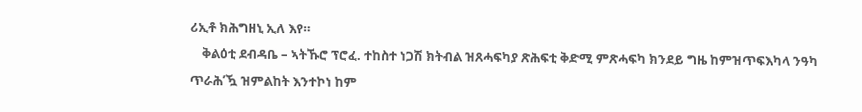ሪኢቶ ክሕግዘኒ ኢለ እየ።
    ቅልዕቲ ደብዳቤ – ኣትኹሮ ፕሮፈ. ተከስተ ነጋሽ ክትብል ዝጸሓፍካያ ጽሕፍቲ ቅድሚ ምጽሓፍካ ክንደይ ግዜ ከምዝጥፍእካላ ንዓካ ጥራሕ’ዃ ዝምልከት እንተኮነ ከም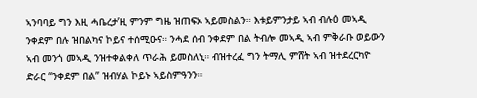ኣንባባይ ግን እዚ ሓቤረታ’ዚ ምንም ግዜ ዝጠፍኦ ኣይመስልን። እቱይምንታይ ኣብ ብሉዕ መኣዲ ንቀደም በሉ ዝበልካና ኮይና ተሰሚዑና። ንሓደ ሰብ ንቀደም በል ትብሎ መኣዲ ኣብ ምቅራቡ ወይውን ኣብ መንጎ መኣዲ ንዝተቀልቀለ ጥራሕ ይመስለኒ። ብዝተረፈ ግን ትማሊ ምሸት ኣብ ዝተደረርካዮ ድራር “ንቀደም በል” ዝብሃል ኮይኑ ኣይስምዓንን።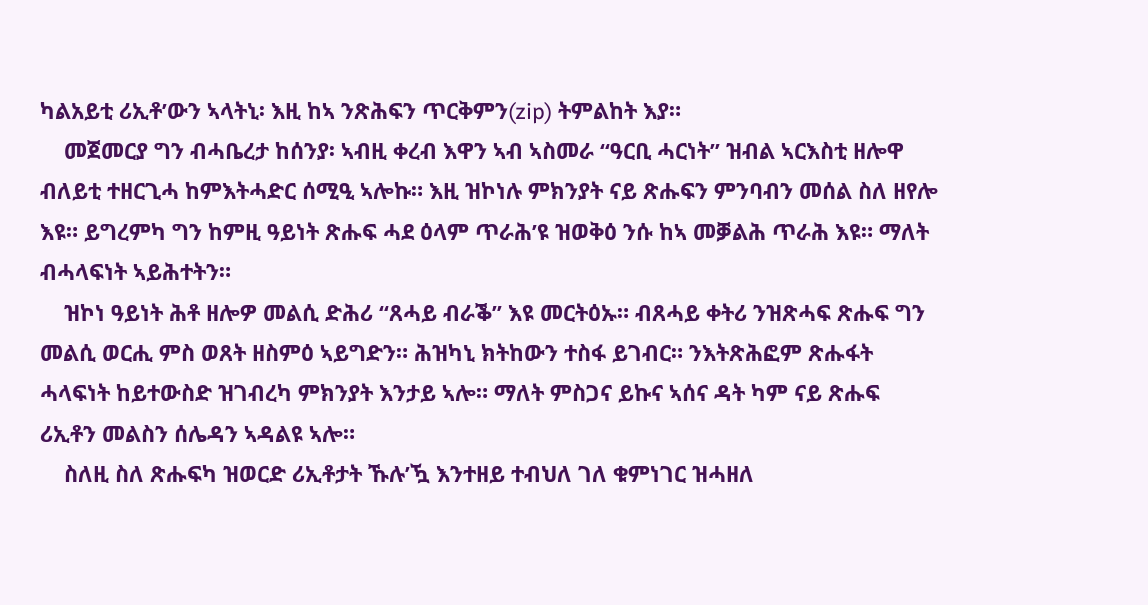ካልአይቲ ሪኢቶ’ውን ኣላትኒ፡ እዚ ከኣ ንጽሕፍን ጥርቅምን(zip) ትምልከት እያ።
    መጀመርያ ግን ብሓቤረታ ከሰንያ፡ ኣብዚ ቀረብ እዋን ኣብ ኣስመራ “ዓርቢ ሓርነት” ዝብል ኣርእስቲ ዘሎዋ ብለይቲ ተዘርጊሓ ከምእትሓድር ሰሚዒ ኣሎኩ። እዚ ዝኮነሉ ምክንያት ናይ ጽሑፍን ምንባብን መሰል ስለ ዘየሎ እዩ። ይግረምካ ግን ከምዚ ዓይነት ጽሑፍ ሓደ ዕላም ጥራሕ’ዩ ዝወቅዕ ንሱ ከኣ መቓልሕ ጥራሕ እዩ። ማለት ብሓላፍነት ኣይሕተትን።
    ዝኮነ ዓይነት ሕቶ ዘሎዎ መልሲ ድሕሪ “ጸሓይ ብራቕ” እዩ መርትዕኡ። ብጸሓይ ቀትሪ ንዝጽሓፍ ጽሑፍ ግን መልሲ ወርሒ ምስ ወጸት ዘስምዕ ኣይግድን። ሕዝካኒ ክትከውን ተስፋ ይገብር። ንእትጽሕፎም ጽሑፋት ሓላፍነት ከይተውስድ ዝገብረካ ምክንያት እንታይ ኣሎ። ማለት ምስጋና ይኩና ኣሰና ዳት ካም ናይ ጽሑፍ ሪኢቶን መልስን ሰሌዳን ኣዳልዩ ኣሎ።
    ስለዚ ስለ ጽሑፍካ ዝወርድ ሪኢቶታት ኹሉ’ዃ እንተዘይ ተብህለ ገለ ቁምነገር ዝሓዘለ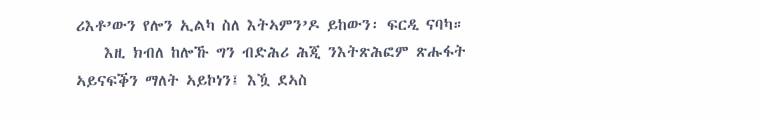ሪእቶ’ውን የሎን ኢልካ ስለ እትኣምን’ዶ ይከውን፡ ፍርዲ ናባካ።
    እዚ ክብለ ከሎኹ ግን ብድሕሪ ሕጂ ንእትጽሕፎም ጽሑፋት ኣይናፍቕን ማለት ኣይኮነን፤ እዃ ደኣስ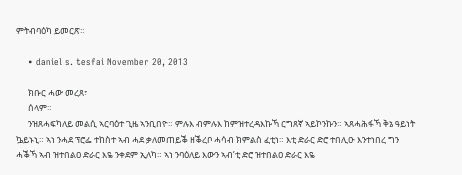ምትብባዕካ ይመርጽ።

    • daniel s. tesfai November 20, 2013

      ክቡር ሓው መረጸ፣
      ሰላም።
      ንዝጸሓፍካለይ መልሲ ኣርባዕተ ጊዜ ኣንቢበዮ። ምሉእ ብምሉእ ከምዝተረዳእኩኻ ርግጸኛ ኣይኮንኩን። ኣጸሓሕፋኻ ቅኔ ዓይነት ኴይኑኒ። ኣነ ንሓደ ፕሮፌ ተከስተ ኣብ ሓደ ቃለመጠይቕ ዘቕረቦ ሓሳብ ክምልስ ፈቲነ። እቲ ድራር ድሮ ተበሊዑ እንተነበረ ግን ሓቕኻ ኣብ ዝተበልዐ ድራር እዬ ንቀደም ኢለካ። ኣነ ንባዕለይ እውን ኣብ’ቲ ድሮ ዝተበልዐ ድራር እዬ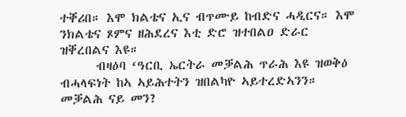ተቐሪበ። እሞ ክልቴና ኢና ብጥሙይ ከብድና ሓዲርና። እሞ ንክልቴና ጾምና ዘሕደረና እቲ ድሮ ዝተበልዐ ድራር ዝቐረበልና እዩ።
      ብዛዕባ ‘ዓርቢ ኤርትራ መቓልሕ ጥራሕ እዩ ዝወቅዕ ብሓላፍነት ከኣ ኣይሕተትን ዝበልካዮ ኣይተረድኣንን። መቓልሕ ናይ መን?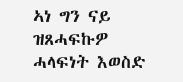ኣነ ግን ናይ ዝጸሓፍኩዎ ሓላፍነት እወስድ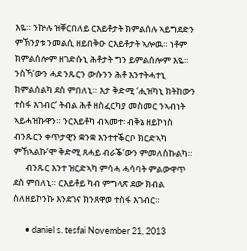እዬ። ንኵሉ ዝቐርበለይ ርእይቶታት ክምልሰሉ ኣይግደድን ምኽንያቱ ንመልሲ ዘይበቅዑ ርእይቶታት ኣሎዉ። ነቶም ክምልሰሎም ዘገድሱኒ ሕቶታት ግን ይምልሰሎም እዬ። ንስኻ’ውን ሓደ ንጹርን ውሱንን ሕቶ እንተትሓተኒ ክምልሰልካ ደስ ምበለኒ። እታ ቅድሚ ‘ሒዝካኒ ክትከውን ተስፋ እገብር’ ትብል ሕቶ ዘስፈርካያ መስመር ንኣብነት ኣይሓዝኩዋን። ንርእይቶካ ብኣመተ፡ ብቅኔ ዘይኮነስ ብንጹርን ቀጥታዊን ቋንቋ እንተተቕርቦ ክርድኣካ ምኸኣልኩ’ሞ ቅድሚ ጸሓይ ብራቕ’ውን ምመለስኩልካ።
      ብንጹር እንተ ዝርድኣካ ምሳሓ ሓሳባት ምልውዋጥ ደስ ምበለኒ። ርእይቶይ ካብ ምግላጽ ደው ክብል ስለዘይኮንኩ እንደገና ክንጸዋወ ተስፋ እገብር።

      • daniel s. tesfai November 21, 2013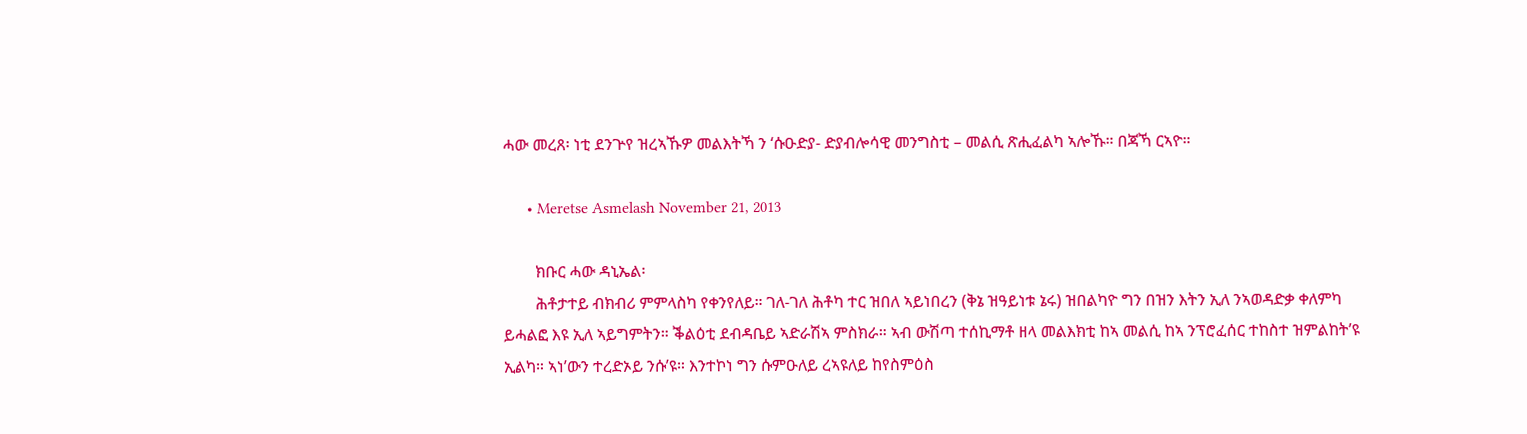ሓው መረጸ፡ ነቲ ደንጕየ ዝረኣኹዎ መልእትኻ ን ‘ሱዑድያ- ድያብሎሳዊ መንግስቲ – መልሲ ጽሒፈልካ ኣሎኹ። በጃኻ ርኣዮ።

      • Meretse Asmelash November 21, 2013

        ክቡር ሓው ዳኒኤል፡
        ሕቶታተይ ብክብሪ ምምላስካ የቀንየለይ። ገለ-ገለ ሕቶካ ተር ዝበለ ኣይነበረን (ቅኔ ዝዓይነቱ ኔሩ) ዝበልካዮ ግን በዝን እትን ኢለ ንኣወዳድቃ ቀለምካ ይሓልፎ እዩ ኢለ ኣይግምትን። ቕልዕቲ ደብዳቤይ ኣድራሽኣ ምስክራ። ኣብ ውሽጣ ተሰኪማቶ ዘላ መልእክቲ ከኣ መልሲ ከኣ ንፕሮፈሰር ተከስተ ዝምልከት’ዩ ኢልካ። ኣነ’ውን ተረድኦይ ንሱ’ዩ። እንተኮነ ግን ሱምዑለይ ረኣዩለይ ከየስምዕስ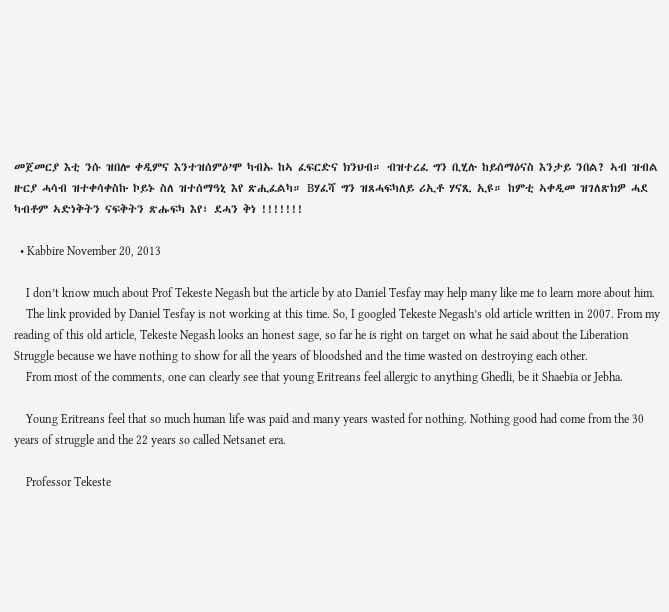መጀመርያ እቲ ንሱ ዝበሎ ቀዲምና እንተዝሰምዕ’ሞ ካብኡ ከኣ ፈፍርድና ክንህብ። ብዝተረፈ ግን ቢሂሉ ከይሰማዕናስ እንታይ ንበል? ኣብ ዝብል ዙርያ ሓሳብ ዝተቀሳቀስኩ ኮይኑ ስለ ዝተሰማዓኒ እየ ጽሒፈልካ። Bሃፈሻ ግን ዝጸሓፍካለይ ሪኢቶ ሃናጺ ኢዩ። ከምቲ ኣቀዲመ ዝገለጽክዎ ሓደ ካብቶም ኣድነቅትን ናፍቅትን ጽሑፍካ እየ፣ ደሓን ቅነ !!!!!!!

  • Kabbire November 20, 2013

    I don’t know much about Prof Tekeste Negash but the article by ato Daniel Tesfay may help many like me to learn more about him.
    The link provided by Daniel Tesfay is not working at this time. So, I googled Tekeste Negash’s old article written in 2007. From my reading of this old article, Tekeste Negash looks an honest sage, so far he is right on target on what he said about the Liberation Struggle because we have nothing to show for all the years of bloodshed and the time wasted on destroying each other.
    From most of the comments, one can clearly see that young Eritreans feel allergic to anything Ghedli, be it Shaebia or Jebha.

    Young Eritreans feel that so much human life was paid and many years wasted for nothing. Nothing good had come from the 30 years of struggle and the 22 years so called Netsanet era.

    Professor Tekeste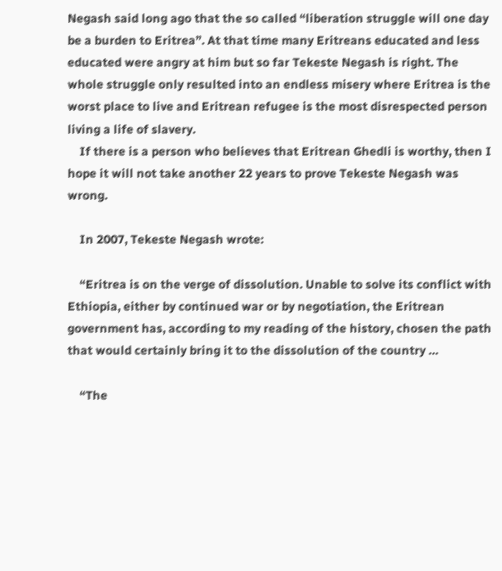Negash said long ago that the so called “liberation struggle will one day be a burden to Eritrea”. At that time many Eritreans educated and less educated were angry at him but so far Tekeste Negash is right. The whole struggle only resulted into an endless misery where Eritrea is the worst place to live and Eritrean refugee is the most disrespected person living a life of slavery.
    If there is a person who believes that Eritrean Ghedli is worthy, then I hope it will not take another 22 years to prove Tekeste Negash was wrong.

    In 2007, Tekeste Negash wrote:

    “Eritrea is on the verge of dissolution. Unable to solve its conflict with Ethiopia, either by continued war or by negotiation, the Eritrean government has, according to my reading of the history, chosen the path that would certainly bring it to the dissolution of the country …

    “The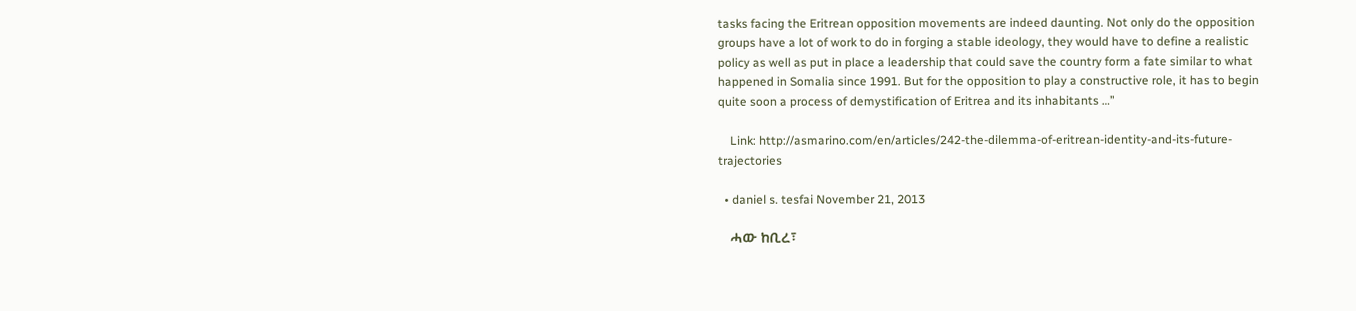tasks facing the Eritrean opposition movements are indeed daunting. Not only do the opposition groups have a lot of work to do in forging a stable ideology, they would have to define a realistic policy as well as put in place a leadership that could save the country form a fate similar to what happened in Somalia since 1991. But for the opposition to play a constructive role, it has to begin quite soon a process of demystification of Eritrea and its inhabitants …”

    Link: http://asmarino.com/en/articles/242-the-dilemma-of-eritrean-identity-and-its-future-trajectories

  • daniel s. tesfai November 21, 2013

    ሓው ከቢረ፣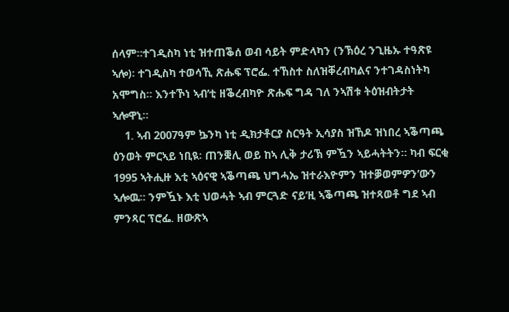ሰላም።ተገዲስካ ነቲ ዝተጠቕሰ ወብ ሳይት ምድላካን (ንኽዕረ ንጊዜኡ ተዓጽዩ ኣሎ)፡ ተገዲስካ ተወሳኺ ጽሑፍ ፕሮፌ. ተኸስተ ስለዝቐረብካልና ንተገዳስነትካ አሞግስ። እንተኾነ ኣብ’ቲ ዘቕረብካዮ ጽሑፍ ግዳ ገለ ንኣሽቱ ትዕዝብትታት ኣሎዋኒ።
    1. ኣብ 2007ዓም ኴንካ ነቲ ዲክታቶርያ ስርዓት ኢሳያስ ዝኸዶ ዝነበረ ኣቕጣጫ ዕንወት ምርኣይ ነቢዪ፡ ጠንቛሊ ወይ ከኣ ሊቅ ታሪኽ ምዃን ኣይሓትትን። ካብ ፍርቂ 1995 ኣትሒዙ እቲ ኣዕናዊ ኣቕጣጫ ህግሓኤ ዝተራእዮምን ዝተቓወምዎን’ውን ኣሎዉ። ንምዃኑ እቲ ህወሓት ኣብ ምርጓድ ናይ’ዚ ኣቕጣጫ ዝተጻወቶ ግደ ኣብ ምንጻር ፕሮፌ. ዘውጽኣ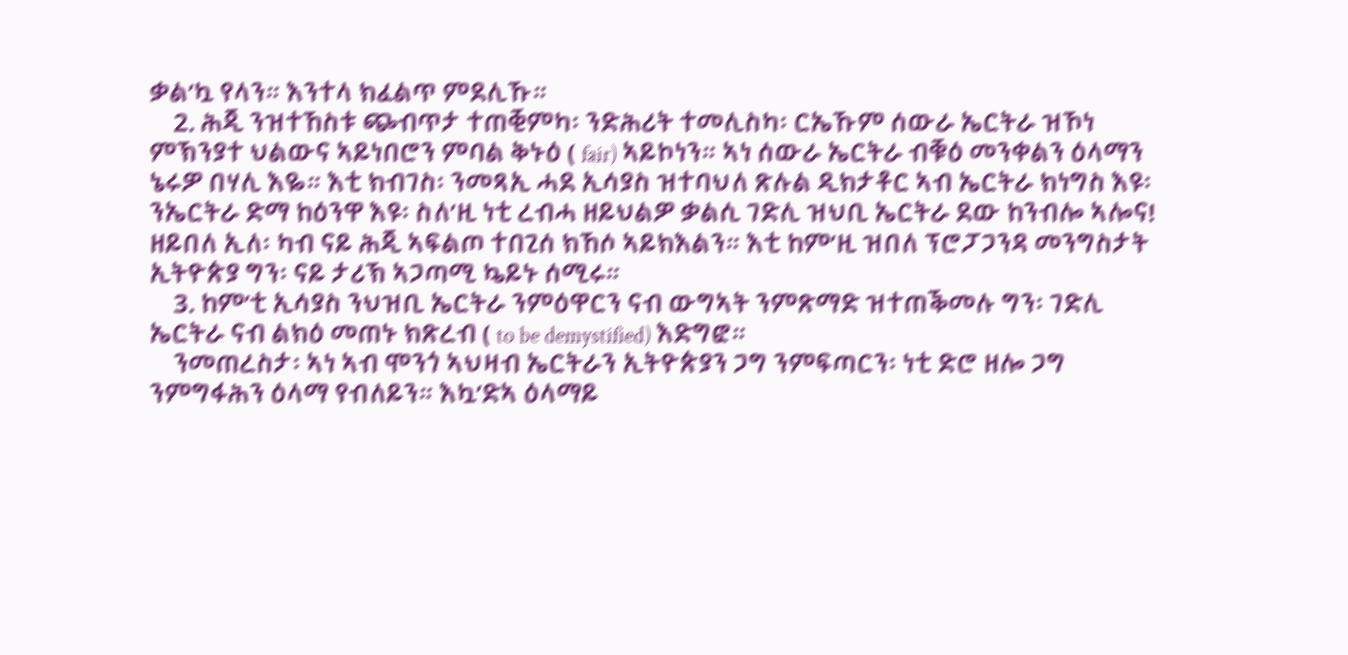ቃል’ኳ የላን። እንተላ ክፈልጥ ምደሊኹ።
    2. ሕጂ ንዝተኸስቱ ጭብጥታ ተጠቒምካ፡ ንድሕሪት ተመሊስካ፡ ርኤኹም ሰውራ ኤርትራ ዝኾነ ምኽንያተ ህልውና ኣይነበሮን ምባል ቅኑዕ ( fair) ኣይኮነን። ኣነ ሰውራ ኤርትራ ብቑዕ መንቀልን ዕላማን ኔሩዎ በሃሊ እዬ። እቲ ክብገስ፡ ንመጻኢ ሓደ ኢሳያስ ዝተባህለ ጽሉል ዲክታቶር ኣብ ኤርትራ ክነግስ እዩ፡ ንኤርትራ ድማ ከዕንዋ እዩ፡ ስለ’ዚ ነቲ ረብሓ ዘይህልዎ ቃልሲ ገድሊ ዝህቢ ኤርትራ ደው ከንብሎ ኣሎና! ዘይበለ ኢለ፡ ካብ ናይ ሕጂ ኣፍልጦ ተበጊሰ ክኸሶ ኣይክእልን። እቲ ከም’ዚ ዝበለ ፕሮፓጋንዳ መንግስታት ኢትዮጵያ ግን፡ ናይ ታሪኽ ኣጋጣሚ ኴይኑ ሰሚሩ።
    3. ከም’ቲ ኢሳያስ ንህዝቢ ኤርትራ ንምዕዋርን ናብ ውግኣት ንምጽማድ ዝተጠቕመሉ ግን፡ ገድሊ ኤርትራ ናብ ልክዕ መጠኑ ክጽረብ ( to be demystified) እድግፎ።
    ንመጠረስታ፡ ኣነ ኣብ ሞንጎ ኣህዛብ ኤርትራን ኢትዮጵያን ጋግ ንምፍጣርን፡ ነቲ ድሮ ዘሎ ጋግ ንምግፋሕን ዕላማ የብለይን። እኳ’ድኣ ዕላማይ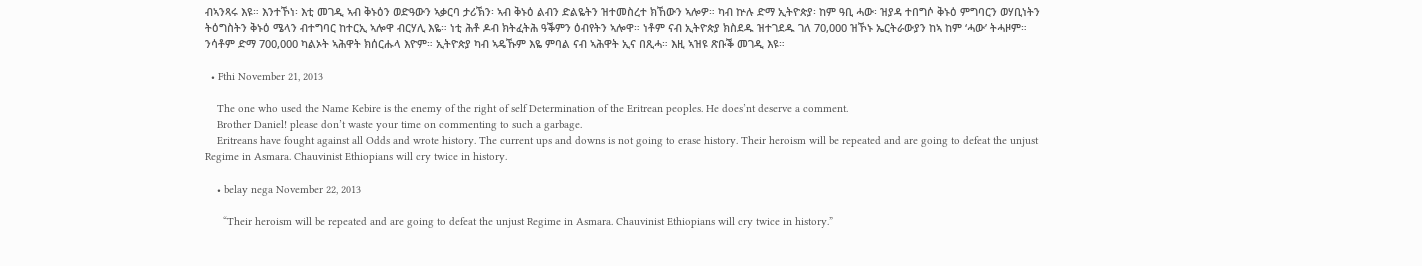ብኣንጻሩ እዩ። እንተኾነ፡ እቲ መገዲ ኣብ ቅኑዕን ወድዓውን ኣቃርባ ታሪኽን፡ ኣብ ቅኑዕ ልብን ድልዬትን ዝተመስረተ ክኸውን ኣሎዎ። ካብ ኵሉ ድማ ኢትዮጵያ፡ ከም ዓቢ ሓው፡ ዝያዳ ተበግሶ ቅኑዕ ምግባርን ወሃቢነትን ትዕግስትን ቅኑዕ ሜላን ብተግባር ከተርኢ ኣሎዋ ብርሃሊ እዬ። ነቲ ሕቶ ዶብ ክትፈትሕ ዓቕምን ዕብየትን ኣሎዋ። ነቶም ናብ ኢትዮጵያ ክስደዱ ዝተገደዱ ገለ 70,000 ዝኾኑ ኤርትራውያን ከኣ ከም ‘ሓው’ ትሓዞም። ንሳቶም ድማ 700,000 ካልኦት ኣሕዋት ክሰርሑላ እዮም። ኢትዮጵያ ካብ ኣዴኹም እዬ ምባል ናብ ኣሕዋት ኢና በጺሓ። እዚ ኣዝዩ ጽቡቕ መገዲ እዩ።

  • Fthi November 21, 2013

    The one who used the Name Kebire is the enemy of the right of self Determination of the Eritrean peoples. He does’nt deserve a comment.
    Brother Daniel! please don’t waste your time on commenting to such a garbage.
    Eritreans have fought against all Odds and wrote history. The current ups and downs is not going to erase history. Their heroism will be repeated and are going to defeat the unjust Regime in Asmara. Chauvinist Ethiopians will cry twice in history.

    • belay nega November 22, 2013

      “Their heroism will be repeated and are going to defeat the unjust Regime in Asmara. Chauvinist Ethiopians will cry twice in history.”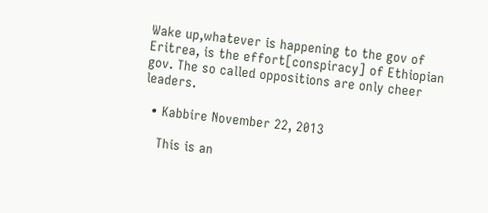Wake up,whatever is happening to the gov of Eritrea, is the effort[conspiracy] of Ethiopian gov. The so called oppositions are only cheer leaders.

  • Kabbire November 22, 2013

    This is an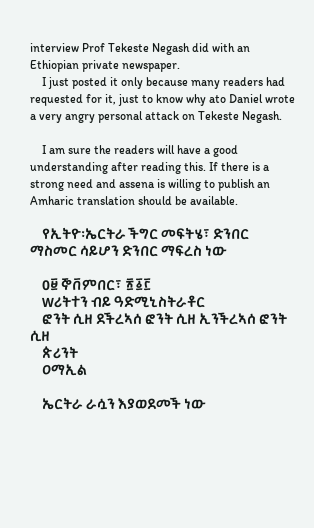interview Prof Tekeste Negash did with an Ethiopian private newspaper.
    I just posted it only because many readers had requested for it, just to know why ato Daniel wrote a very angry personal attack on Tekeste Negash.

    I am sure the readers will have a good understanding after reading this. If there is a strong need and assena is willing to publish an Amharic translation should be available.

    የኢትዮ፡ኤርትራ ችግር መፍትሄ፣ ድንበር ማስመር ሳይሆን ድንበር ማፍረስ ነው

    0፱ ኞቨምበር፣ ፳፩፫
    Wሪትተን ብይ ዓድሚኒስትራቶር
    ፎንት ሲዘ ደችረኣሰ ፎንት ሲዘ ኢንችረኣሰ ፎንት ሲዘ
    ጵሪንት
    ዐማኢል

    ኤርትራ ራሷን እያወደመች ነው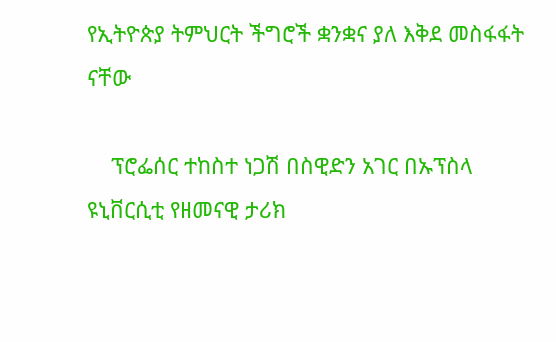የኢትዮጵያ ትምህርት ችግሮች ቋንቋና ያለ እቅደ መስፋፋት ናቸው

    ፕሮፌሰር ተከስተ ነጋሽ በስዊድን አገር በኡፕስላ ዩኒቨርሲቲ የዘመናዊ ታሪክ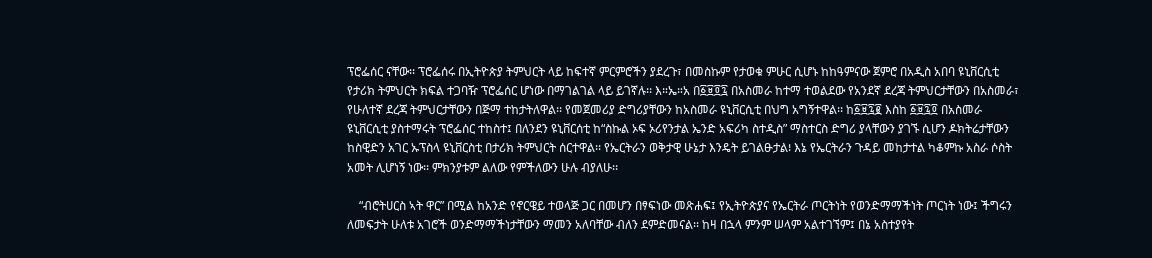ፕሮፌሰር ናቸው፡፡ ፕሮፌሰሩ በኢትዮጵያ ትምህርት ላይ ከፍተኛ ምርምሮችን ያደረጉ፣ በመስኩም የታወቁ ምሁር ሲሆኑ ከከዓምናው ጀምሮ በአዲስ አበባ ዩኒቨርሲቲ የታሪክ ትምህርት ክፍል ተጋባዥ ፕሮፌሰር ሆነው በማገልገል ላይ ይገኛሉ፡፡ እ።ኤ።አ በ፩፱፬፯ በአስመራ ከተማ ተወልደው የአንደኛ ደረጃ ትምህርታቸውን በአስመራ፣ የሁለተኛ ደረጃ ትምህርታቸውን በጅማ ተከታትለዋል፡፡ የመጀመሪያ ድግሪያቸውን ከአስመራ ዩኒቨርሲቲ በህግ አግኝተዋል፡፡ ከ፩፱፯፪ እስከ ፩፱፯፬ በአስመራ ዩኒቨርሲቲ ያስተማሩት ፕሮፌሰር ተከስተ፤ በለንደን ዩኒቨርሰቲ ከ“ስኩል ኦፍ ኦሪየንታል ኤንድ አፍሪካ ስተዲስ” ማስተርስ ድግሪ ያላቸውን ያገኙ ሲሆን ዶክትሬታቸውን ከስዊድን አገር ኡፕስላ ዩኒቨርስቲ በታሪክ ትምህርት ሰርተዋል፡፡ የኤርትራን ወቅታዊ ሁኔታ እንዴት ይገልፁታል፧ እኔ የኤርትራን ጉዳይ መከታተል ካቆምኩ አስራ ሶስት አመት ሊሆነኝ ነው፡፡ ምክንያቱም ልለው የምችለውን ሁሉ ብያለሁ፡፡

    “ብሮትሀርስ ኣት ዋር” በሚል ከአንድ የኖርዌይ ተወላጅ ጋር በመሆን በፃፍነው መጽሐፍ፤ የኢትዮጵያና የኤርትራ ጦርትነት የወንድማማችነት ጦርነት ነው፤ ችግሩን ለመፍታት ሁለቱ አገሮች ወንድማማችነታቸውን ማመን አለባቸው ብለን ደምድመናል፡፡ ከዛ በኋላ ምንም ሠላም አልተገኘም፤ በኔ አስተያየት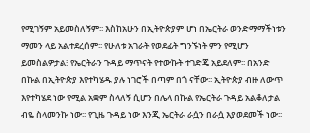የሚገኝም አይመስለኝም፡፡ እስከአሁን በኢትዮጵያም ሆነ በኤርትራ ወንድማማችነቱን ማመን ላይ አልተደረሰም፡፡ የሁለቱ አገራት የወደፊት ግንኙነት ምን የሚሆን ይመስልዎታል፧ የኤርትራን ጉዳይ ማጥናት የተውኩት ተገድጄ አይደለም፡፡ በአንድ በኩል በኢትዮጵያ እየተካሄዱ ያሉ ነገሮች በጣም በጎ ናቸው፡፡ ኢትዮጵያ ብዙ ለውጥ እየተካሄደ ነው የሚል አቋም ስላለኝ ሲሆን በሌላ በኩል የኤርትራ ጉዳይ አልቆለታል ብዬ ስላመንኩ ነው፡፡ የጊዜ ጉዳይ ነው እንጂ ኤርትራ ራሷን በራሷ እያወደመች ነው፡፡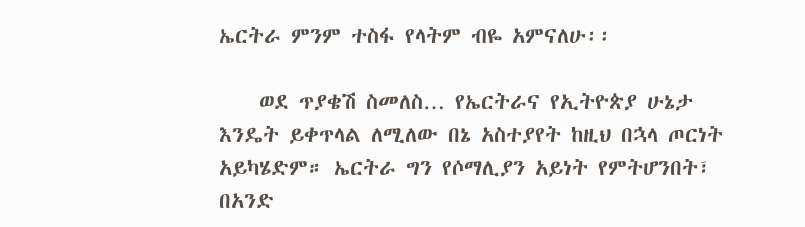ኤርትራ ምንም ተስፋ የላትም ብዬ አምናለሁ፡፡

    ወደ ጥያቄሽ ስመለስ… የኤርትራና የኢትዮጵያ ሁኔታ እንዴት ይቀጥላል ለሚለው በኔ አስተያየት ከዚህ በኋላ ጦርነት አይካሄድም። ኤርትራ ግን የሶማሊያን አይነት የምትሆንበት፣ በአንድ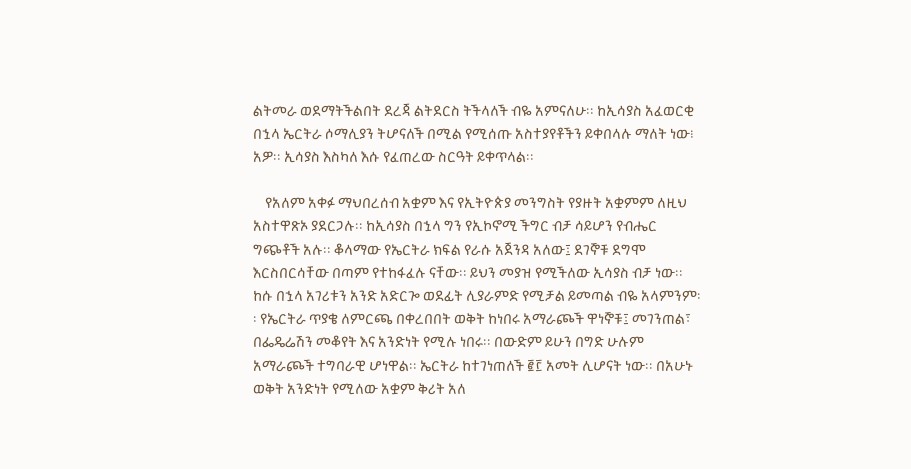ልትመራ ወደማትችልበት ደረጃ ልትደርስ ትችላለች ብዬ አምናለሁ፡፡ ከኢሳያስ አፈወርቂ በኋላ ኤርትራ ሶማሊያን ትሆናለች በሚል የሚሰጡ አስተያየቶችን ይቀበላሉ ማለት ነው፧ አዎ፡፡ ኢሳያስ እስካለ እሱ የፈጠረው ስርዓት ይቀጥላል፡፡

    የአለም አቀፉ ማህበረሰብ አቋም እና የኢትዮጵያ መንግስት የያዙት አቋምም ለዚህ አስተዋጽኦ ያደርጋሉ፡፡ ከኢሳያስ በኋላ ግን የኢኮኖሚ ችግር ብቻ ሳይሆን የብሔር ግጭቶች አሉ፡፡ ቆላማው የኤርትራ ክፍል የራሱ አጀንዳ አለው፤ ደገኞቹ ደግሞ እርስበርሳቸው በጣም የተከፋፈሉ ናቸው፡፡ ይህን መያዝ የሚችለው ኢሳያስ ብቻ ነው፡፡ ከሱ በኋላ አገሪቱን አንድ አድርጐ ወደፊት ሊያራምድ የሚቻል ይመጣል ብዬ አላምንም፡፡ የኤርትራ ጥያቄ ለምርጫ በቀረበበት ወቅት ከነበሩ አማራጮች ዋነኞቹ፤ መገንጠል፣ በፌዴሬሽን መቆየት እና አንድነት የሚሉ ነበሩ፡፡ በውድም ይሁን በግድ ሁሉም አማራጮች ተግባራዊ ሆነዋል፡፡ ኤርትራ ከተገነጠለች ፪፫ አመት ሊሆናት ነው፡፡ በአሁኑ ወቅት አንድነት የሚለው አቋም ቅሪት አለ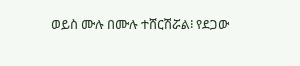ወይስ ሙሉ በሙሉ ተሸርሽሯል፧ የደጋው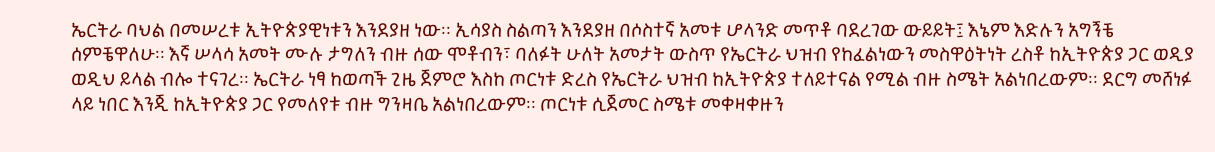ኤርትራ ባህል በመሠረቱ ኢትዮጵያዊነቱን እንደያዘ ነው፡፡ ኢሳያስ ስልጣን እንደያዘ በሶስተኛ አመቱ ሆላንድ መጥቶ ባደረገው ውይይት፤ እኔም እድሉን አግኝቼ ሰምቼዋለሁ፡፡ እኛ ሠላሳ አመት ሙሉ ታግለን ብዙ ሰው ሞቶብን፣ ባለፉት ሁለት አመታት ውስጥ የኤርትራ ህዝብ የከፈልነውን መስዋዕትነት ረስቶ ከኢትዮጵያ ጋር ወዲያ ወዲህ ይላል ብሎ ተናገረ፡፡ ኤርትራ ነፃ ከወጣች ጊዜ ጀምሮ እስከ ጦርነቱ ድረስ የኤርትራ ህዝብ ከኢትዮጵያ ተለይተናል የሚል ብዙ ስሜት አልነበረውም፡፡ ደርግ መሸነፉ ላይ ነበር እንጂ ከኢትዮጵያ ጋር የመለየቱ ብዙ ግንዛቤ አልነበረውም፡፡ ጦርነቱ ሲጀመር ስሜቱ መቀዛቀዙን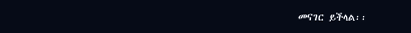መናገር ይችላል፡፡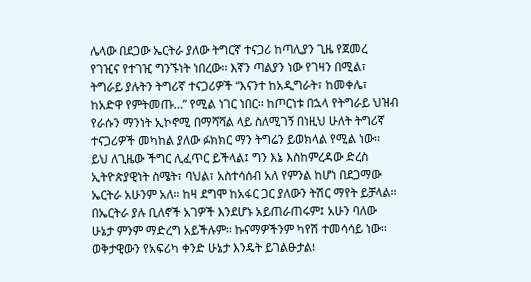ሌላው በደጋው ኤርትራ ያለው ትግርኛ ተናጋሪ ከጣሊያን ጊዜ የጀመረ የገዢና የተገዢ ግንኙነት ነበረው፡፡ እኛን ጣልያን ነው የገዛን በሚል፣ ትግራይ ያሉትን ትግሪኛ ተናጋሪዎች “እናንተ ከአዲግራት፣ ከመቀሌ፣ ከአድዋ የምትመጡ…” የሚል ነገር ነበር፡፡ ከጦርነቱ በኋላ የትግራይ ህዝብ የራሱን ማንነት ኢኮኖሚ በማሻሻል ላይ ስለሚገኝ በነዚህ ሁለት ትግሪኛ ተናጋሪዎች መካከል ያለው ፉክክር ማን ትግሬን ይወክላል የሚል ነው፡፡ ይህ ለጊዜው ችግር ሊፈጥር ይችላል፤ ግን እኔ እስከምረዳው ድረስ ኢትዮጵያዊነት ስሜት፣ ባህል፣ አስተሳሰብ አለ የምንል ከሆነ በደጋማው ኤርትራ አሁንም አለ። ከዛ ደግሞ ከአፋር ጋር ያለውን ትሽር ማየት ይቻላል፡፡ በኤርትራ ያሉ ቢለኖች አገዎች እንደሆኑ አይጠራጠሩም፤ አሁን ባለው ሁኔታ ምንም ማድረግ አይችሉም፡፡ ኩናማዎችንም ካየሽ ተመሳሳይ ነው፡፡ ወቅታዊውን የአፍሪካ ቀንድ ሁኔታ እንዴት ይገልፁታል፧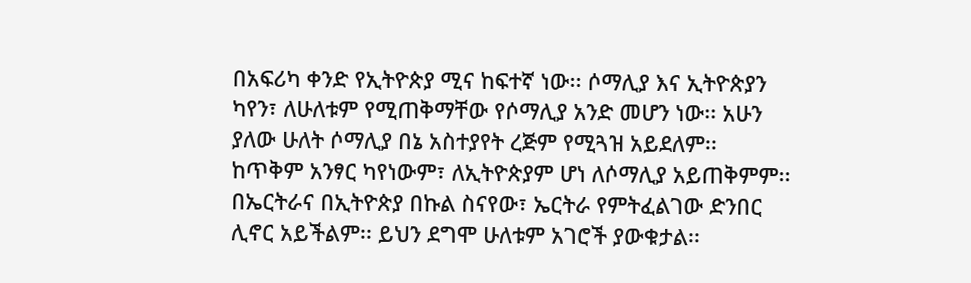በአፍሪካ ቀንድ የኢትዮጵያ ሚና ከፍተኛ ነው፡፡ ሶማሊያ እና ኢትዮጵያን ካየን፣ ለሁለቱም የሚጠቅማቸው የሶማሊያ አንድ መሆን ነው፡፡ አሁን ያለው ሁለት ሶማሊያ በኔ አስተያየት ረጅም የሚጓዝ አይደለም፡፡ ከጥቅም አንፃር ካየነውም፣ ለኢትዮጵያም ሆነ ለሶማሊያ አይጠቅምም፡፡ በኤርትራና በኢትዮጵያ በኩል ስናየው፣ ኤርትራ የምትፈልገው ድንበር ሊኖር አይችልም፡፡ ይህን ደግሞ ሁለቱም አገሮች ያውቁታል፡፡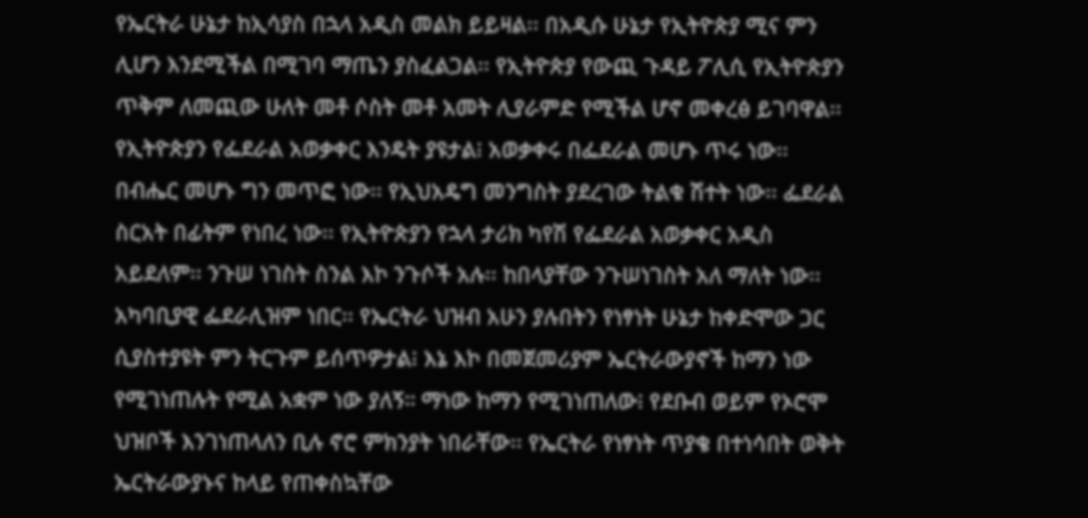የኤርትራ ሁኔታ ከኢሳያስ በኋላ አዲስ መልክ ይይዛል፡፡ በአዲሱ ሁኔታ የኢትዮጵያ ሚና ምን ሊሆን እንደሚችል በሚገባ ማጤን ያስፈልጋል፡፡ የኢትዮጵያ የውጪ ጉዳይ ፖሊሲ የኢትዮጵያን ጥቅም ለመጪው ሁለት መቶ ሶስት መቶ አመት ሊያራምድ የሚችል ሆኖ መቀረፅ ይገባዋል፡፡ የኢትዮጵያን የፌደራል አወቃቀር እንዴት ያዩታል፧ አወቃቀሩ በፌደራል መሆኑ ጥሩ ነው፡፡ በብሔር መሆኑ ግን መጥፎ ነው፡፡ የኢህአዴግ መንግስት ያደረገው ትልቁ ሽተት ነው፡፡ ፌደራል ስርአት በፊትም የነበረ ነው፡፡ የኢትዮጵያን የኋላ ታሪክ ካየሽ የፌደራል አወቃቀር አዲስ አይደለም፡፡ ንጉሠ ነገስት ስንል እኮ ንጉሶች አሉ፡፡ ከበላያቸው ንጉሠነገስት አለ ማለት ነው፡፡ አካባቢያዊ ፌደራሊዝም ነበር፡፡ የኤርትራ ህዝብ አሁን ያሉበትን የነፃነት ሁኔታ ከቀድሞው ጋር ሲያስተያዩት ምን ትርጉም ይሰጥዎታል፧ እኔ እኮ በመጀመሪያም ኤርትራውያኖች ከማን ነው የሚገነጠሉት የሚል አቋም ነው ያለኝ። ማነው ከማን የሚገነጠለው፧ የደቡብ ወይም የኦሮሞ ህዝቦች እንገነጠላለን ቢሉ ኖሮ ምክንያት ነበራቸው፡፡ የኤርትራ የነፃነት ጥያቄ በተነሳበት ወቅት ኤርትራውያኑና ከላይ የጠቀስኳቸው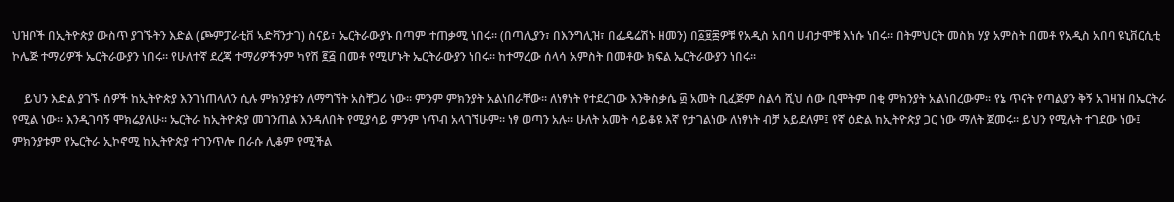ህዝቦች በኢትዮጵያ ውስጥ ያገኙትን እድል (ጮምፓራቲቨ ኣድቫንታገ) ስናይ፣ ኤርትራውያኑ በጣም ተጠቃሚ ነበሩ፡፡ (በጣሊያን፣ በእንግሊዝ፣ በፌዴሬሽኑ ዘመን) በ፩፱፷ዎቹ የአዲስ አበባ ሀብታሞቹ እነሱ ነበሩ። በትምህርት መስክ ሃያ አምስት በመቶ የአዲስ አበባ ዩኒቨርሲቲ ኮሌጅ ተማሪዎች ኤርትራውያን ነበሩ። የሁለተኛ ደረጃ ተማሪዎችንም ካየሽ ፪፭ በመቶ የሚሆኑት ኤርትራውያን ነበሩ፡፡ ከተማረው ሰላሳ አምስት በመቶው ክፍል ኤርትራውያን ነበሩ፡፡

    ይህን እድል ያገኙ ሰዎች ከኢትዮጵያ እንገነጠላለን ሲሉ ምክንያቱን ለማግኘት አስቸጋሪ ነው፡፡ ምንም ምክንያት አልነበራቸው፡፡ ለነፃነት የተደረገው እንቅስቃሴ ፴ አመት ቢፈጅም ስልሳ ሺህ ሰው ቢሞትም በቂ ምክንያት አልነበረውም። የኔ ጥናት የጣልያን ቅኝ አገዛዝ በኤርትራ የሚል ነው። እንዲገባኝ ሞክሬያለሁ፡፡ ኤርትራ ከኢትዮጵያ መገንጠል እንዳለበት የሚያሳይ ምንም ነጥብ አላገኘሁም፡፡ ነፃ ወጣን አሉ፡፡ ሁለት አመት ሳይቆዩ እኛ የታገልነው ለነፃነት ብቻ አይደለም፤ የኛ ዕድል ከኢትዮጵያ ጋር ነው ማለት ጀመሩ፡፡ ይህን የሚሉት ተገደው ነው፤ ምክንያቱም የኤርትራ ኢኮኖሚ ከኢትዮጵያ ተገንጥሎ በራሱ ሊቆም የሚችል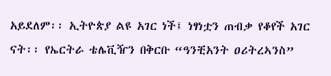አይደለም፡፡ ኢትዮጵያ ልዩ አገር ነች፤ ነፃነቷን ጠብቃ የቆየች አገር ናት፡፡ የኤርትራ ቴሌቪዥን በቅርቡ “ዓንቺአንት ዐሪትረኣንስ”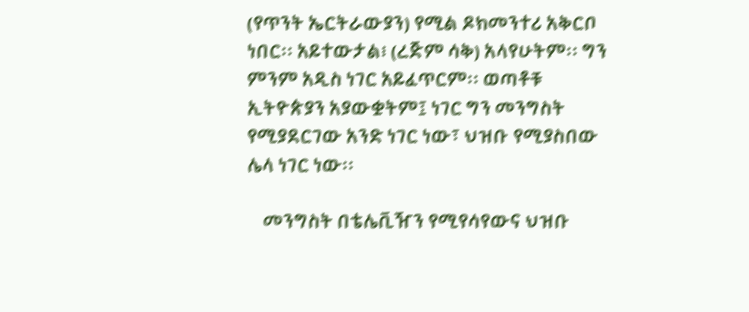(የጥንት ኤርትራውያን) የሚል ዶክመንተሪ አቅርቦ ነበር፡፡ አይተውታል፧ (ረጅም ሳቅ) አላየሁትም፡፡ ግን ምንም አዲስ ነገር አይፈጥርም፡፡ ወጣቶቹ ኢትዮጵያን አያውቋትም፤ ነገር ግን መንግስት የሚያደርገው አንድ ነገር ነው፣ ህዝቡ የሚያስበው ሌላ ነገር ነው፡፡

    መንግስት በቴሌቪዥን የሚየሳየውና ህዝቡ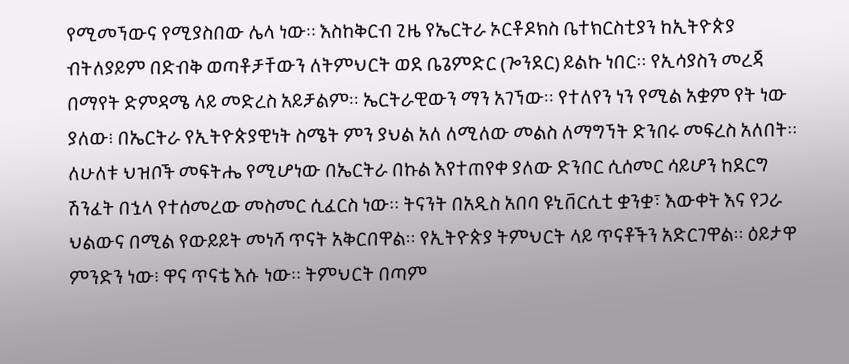የሚመኘውና የሚያስበው ሌላ ነው፡፡ እስከቅርብ ጊዜ የኤርትራ ኦርቶዶክስ ቤተክርስቲያን ከኢትዮጵያ ብትለያይም በድብቅ ወጣቶቻቸውን ለትምህርት ወደ ቤጌምድር (ጐንደር) ይልኩ ነበር፡፡ የኢሳያስን መረጃ በማየት ድምዳሜ ላይ መድረስ አይቻልም፡፡ ኤርትራዊውን ማን አገኘው፡፡ የተለየን ነን የሚል አቋም የት ነው ያለው፧ በኤርትራ የኢትዮጵያዊነት ስሜት ምን ያህል አለ ለሚለው መልስ ለማግኘት ድንበሩ መፍረስ አለበት፡፡ ለሁለቱ ህዝቦች መፍትሔ የሚሆነው በኤርትራ በኩል እየተጠየቀ ያለው ድንበር ሲሰመር ሳይሆን ከደርግ ሽንፈት በኋላ የተሰመረው መስመር ሲፈርስ ነው፡፡ ትናንት በአዲስ አበባ ዩኒቨርሲቲ ቋንቋ፣ እውቀት እና የጋራ ህልውና በሚል የውይይት መነሻ ጥናት አቅርበዋል፡፡ የኢትዮጵያ ትምህርት ላይ ጥናቶችን አድርገዋል፡፡ ዕይታዋ ምንድን ነው፧ ዋና ጥናቴ እሱ ነው፡፡ ትምህርት በጣም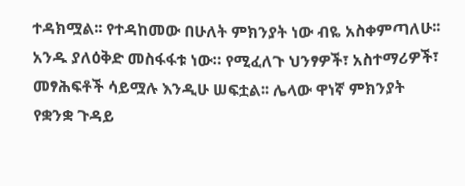ተዳክሟል፡፡ የተዳከመው በሁለት ምክንያት ነው ብዬ አስቀምጣለሁ፡፡ አንዱ ያለዕቅድ መስፋፋቱ ነው። የሚፈለጉ ህንፃዎች፣ አስተማሪዎች፣ መፃሕፍቶች ሳይሟሉ እንዲሁ ሠፍቷል፡፡ ሌላው ዋነኛ ምክንያት የቋንቋ ጉዳይ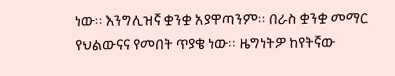ነው፡፡ እንግሊዝኛ ቋንቋ አያዋጣንም፡፡ በራስ ቋንቋ መማር የህልውናና የመበት ጥያቄ ነው፡፡ ዜግነትዎ ከየትኛው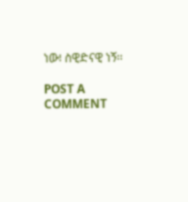ነው፧ ስዊድናዊ ነኝ፡፡

POST A COMMENT